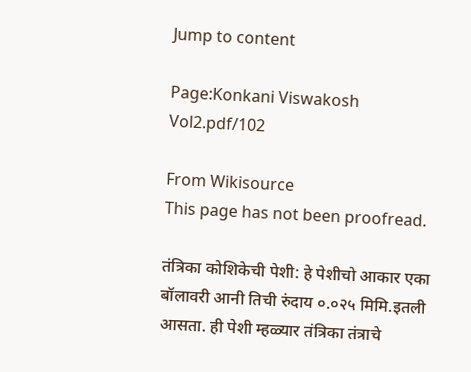Jump to content

Page:Konkani Viswakosh Vol2.pdf/102

From Wikisource
This page has not been proofread.

तंत्रिका कोशिकेची पेशी: हे पेशीचो आकार एका बॉलावरी आनी तिची रुंदाय ०.०२५ मिमि.इतली आसता. ही पेशी म्हळ्यार तंत्रिका तंत्राचे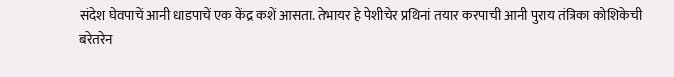संदेश घेवपाचें आनी धाडपाचें एक केंद्र कशें आसता. तेभायर हे पेशीचेर प्रथिनां तयार करपाची आनी पुराय तंत्रिका कोशिकेची बरेतरेन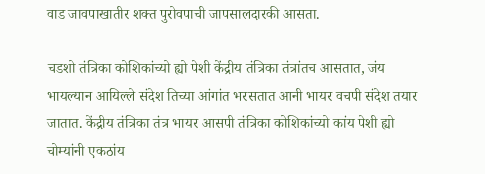वाड जावपाखातीर शक्त पुरोवपाची जापसालदारकी आसता.

चडशो तंत्रिका कोशिकांच्यो ह्यो पेशी केंद्रीय तंत्रिका तंत्रांतच आसतात, जंय भायल्यान आयिल्ले संदेश तिच्या आंगांत भरसतात आनी भायर वचपी संदेश तयार जातात. केंद्रीय तंत्रिका तंत्र भायर आसपी तंत्रिका कोशिकांच्यो कांय पेशी ह्यो चोम्यांनी एकठांय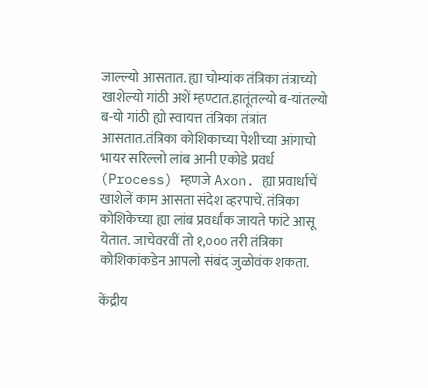जाल्ल्यो आसतात. ह्या चोम्यांक तंत्रिका तंत्राच्यो खाशेल्यो गांठी अशें म्हण्टात.हातूंतल्यो ब-यांतल्यो ब-यो गांठी ह्यो स्वायत्त तंत्रिका तंत्रांत आसतात.तंत्रिका कोशिकाच्या पेशीच्या आंगाचो भायर सरिल्लो लांब आनी एकोडे प्रवर्ध (Process) म्हणजे Axon. ह्या प्रवार्धाचें खाशेलें काम आसता संदेश व्हरपाचें. तंत्रिका कोशिकेच्या ह्या लांब प्रवर्धांक जायते फांटे आसू येतात. जाचेवरवीं तो १,००० तरी तंत्रिका कोशिकांकडेन आपलो संबंद जुळोवंक शकता.

केंद्रीय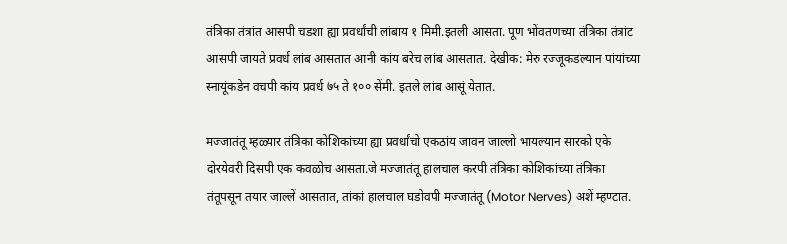तंत्रिका तंत्रांत आसपी चडशा ह्या प्रवर्धांची लांबाय १ मिमी.इतली आसता. पूण भोंवतणच्या तंत्रिका तंत्रांट आसपी जायते प्रवर्ध लांब आसतात आनी कांय बरेच लांब आसतात. देखीक: मेरु रज्जूकडल्यान पांयांच्या स्नायूंकडेन वचपी कांय प्रवर्ध ७५ ते १०० सेंमी. इतले लांब आसूं येतात.

मज्जातंतू म्हळ्यार तंत्रिका कोशिकांच्या ह्या प्रवर्धांचो एकठांय जावन जाल्लो भायल्यान सारको एके दोरयेवरी दिसपी एक कवळोच आसता.जे मज्जातंतू हालचाल करपी तंत्रिका कोशिकांच्या तंत्रिका तंतूपसून तयार जाल्लें आसतात, तांकां हालचाल घडोवपी मज्जातंतू (Motor Nerves) अशें म्हण्टात.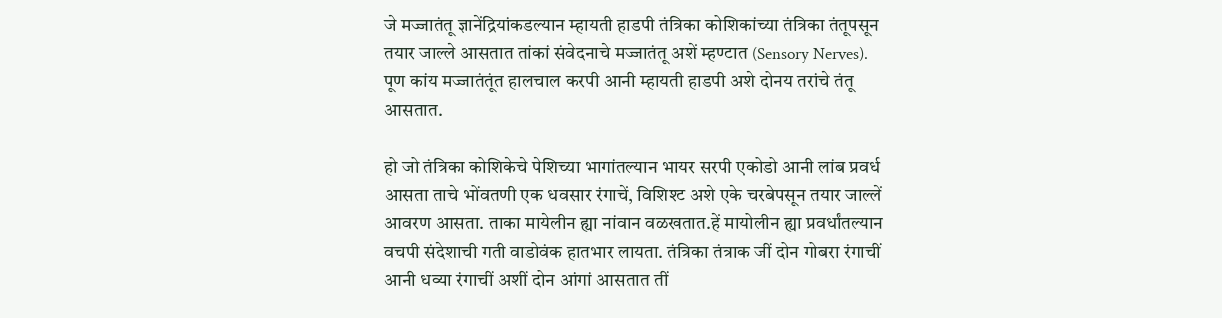जे मज्जातंतू ज्ञानेंद्रियांकडल्यान म्हायती हाडपी तंत्रिका कोशिकांच्या तंत्रिका तंतूपसून तयार जाल्ले आसतात तांकां संवेदनाचे मज्जातंतू अशें म्हण्टात (Sensory Nerves). पूण कांय मज्जातंतूंत हालचाल करपी आनी म्हायती हाडपी अशे दोनय तरांचे तंतू आसतात.

हो जो तंत्रिका कोशिकेचे पेशिच्या भागांतल्यान भायर सरपी एकोडो आनी लांब प्रवर्ध आसता ताचे भोंवतणी एक धवसार रंगाचें, विशिश्ट अशे एके चरबेपसून तयार जाल्लें आवरण आसता. ताका मायेलीन ह्या नांवान वळखतात.हें मायोलीन ह्या प्रवर्धांतल्यान वचपी संदेशाची गती वाडोवंक हातभार लायता. तंत्रिका तंत्राक जीं दोन गोबरा रंगाचीं आनी धव्या रंगाचीं अशीं दोन आंगां आसतात तीं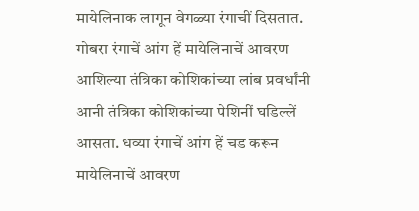मायेलिनाक लागून वेगळ्या रंगाचीं दिसतात. गोबरा रंगाचें आंग हें मायेलिनाचें आवरण आशिल्या तंत्रिका कोशिकांच्या लांब प्रवर्धांनी आनी तंत्रिका कोशिकांच्या पेशिनीं घडिल्लें आसता. धव्या रंगाचें आंग हें चड करून मायेलिनाचें आवरण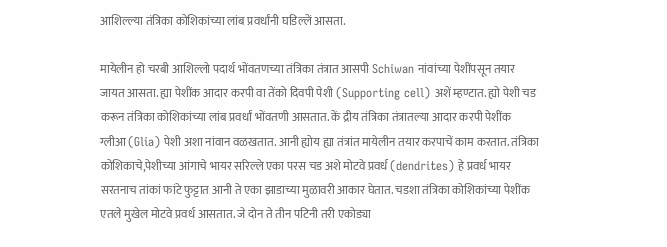आशिल्ल्या तंत्रिका कोशिकांच्या लांब प्रवर्धांनी घडिल्लें आसता.

मायेलीन हो चरबी आशिल्लो पदार्थ भोंवतणच्या तंत्रिका तंत्रात आसपी Schiwan नांवांच्या पेशींपसून तयार जायत आसता. ह्या पेशींक आदार करपी वा तेंको दिवपी पेशी (Supporting cell) अशें म्हण्टात. ह्यो पेशी चड करून तंत्रिका कोशिकांच्या लांब प्रवर्धां भोंवतणी आसतात. कें द्रीय तंत्रिका तंत्रातल्या आदार करपी पेशींक ग्लीआ (Glia) पेशी अशा नांवान वळखतात. आनी ह्योय ह्या तंत्रांत मायेलीन तयार करपाचें काम करतात. तंत्रिका कोशिकाचे,पेशीच्या आंगाचे भायर सरिल्ले एका परस चड अशे मोटवे प्रवर्ध (dendrites) हे प्रवर्ध भायर सरतनाच तांकां फांटे फुट्टात आनी ते एका झाडाच्या मुळावरी आकार घेतात. चडशा तंत्रिका कोशिकांच्या पेशींक एतले मुखेल मोटवे प्रवर्ध आसतात. जे दोन ते तीन पटिनी तरी एकोड्या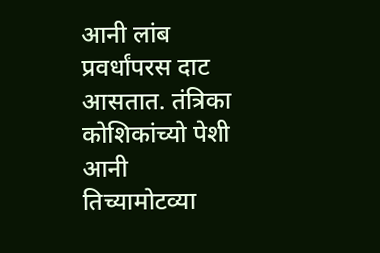आनी लांब प्रवर्धांपरस दाट आसतात. तंत्रिका कोशिकांच्यो पेशी आनी तिच्यामोटव्या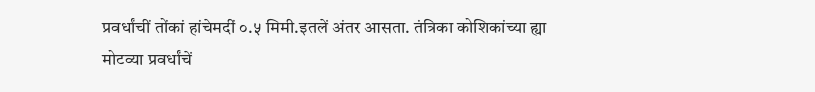प्रवर्धांचीं तोंकां हांचेमदीं ०.५ मिमी.इतलें अंतर आसता. तंत्रिका कोशिकांच्या ह्या मोटव्या प्रवर्धांचें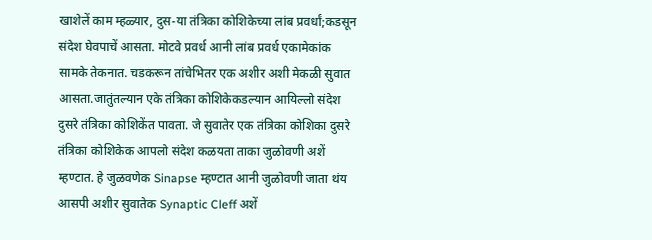खाशेलें काम म्हळ्यार, दुस-या तंत्रिका कोशिकेच्या लांब प्रवर्धां;कडसून संदेश घेवपाचें आसता. मोटवे प्रवर्ध आनी लांब प्रवर्ध एकामेकांक सामके तेकनात. चडकरून तांचेभितर एक अशीर अशी मेकळी सुवात आसता.जातुंतल्यान एके तंत्रिका कोशिकेकडल्यान आयिल्लो संदेश दुसरे तंत्रिका कोशिकेंत पावता. जे सुवातेर एक तंत्रिका कोशिका दुसरे तंत्रिका कोशिकेक आपलो संदेश कळयता ताका जुळोवणी अशें म्हण्टात. हे जुळवणेक Sinapse म्हण्टात आनी जुळोवणी जाता थंय आसपी अशीर सुवातेक Synaptic Cleff अशें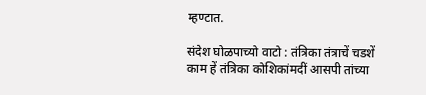म्हण्टात.

संदेश घोळपाच्यो वाटो : तंत्रिका तंत्राचें चडशें काम हें तंत्रिका कोशिकांमदीं आसपी तांच्या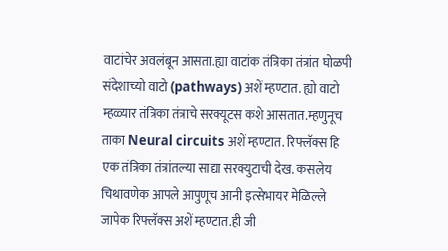वाटांचेर अवलंबून आसता.ह्या वाटांक तंत्रिका तंत्रांत घोळपी संदेशाच्यो वाटो (pathways) अशें म्हण्टात. ह्यो वाटो म्हळ्यार तंत्रिका तंत्राचे सरक्यूटस कशे आसतात.म्हणुनूच ताका Neural circuits अशें म्हण्टात. रिफ्लॅक्स हि एक तंत्रिका तंत्रांतल्या साद्या सरक्युटाची देख. कसलेय चिथावणेक आपले आपुणूच आनी इत्सेभायर मेळिल्ले जापेक रिफ्लॅक्स अशें म्हण्टात.ही जी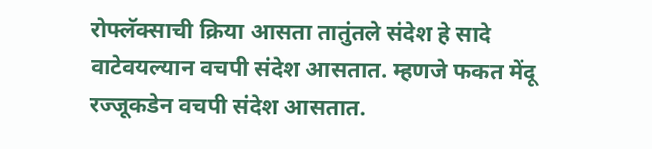रोफ्लॅक्साची क्रिया आसता तातुंतले संदेश हे सादे वाटेवयल्यान वचपी संदेश आसतात. म्हणजे फकत मेंदू रज्जूकडेन वचपी संदेश आसतात.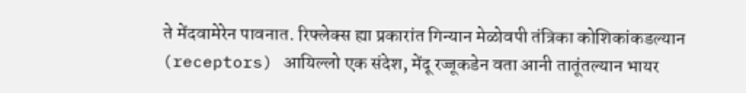ते मेंदवामेरेन पावनात. रिफ्लेक्स ह्या प्रकारांत गिन्यान मेळोवपी तंत्रिका कोशिकांकडल्यान (receptors) आयिल्लो एक संदेश, मेंदू रज्जूकडेन वता आनी तातूंतल्यान भायर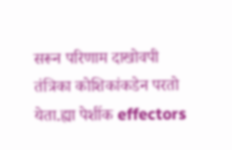सरून परिणाम दाखोवपी तंत्रिका कोशिकांकडेन परतो येता.ह्या पेशींक effectors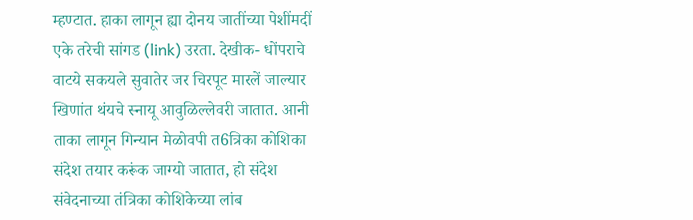म्हण्टात. हाका लागून ह्या दोनय जातींच्या पेशींमदीं एके तरेची सांगड (link) उरता. देखीक- धोंपराचे वाटये सकयले सुवातेर जर चिरपूट मारलें जाल्यार खिणांत थंयचे स्नायू आवुळिल्लेवरी जातात. आनी ताका लागून गिन्यान मेळोवपी त6त्रिका कोशिका संदेश तयार करूंक जाग्यो जातात, हो संदेश संवेदनाच्या तंत्रिका कोशिकेच्या लांब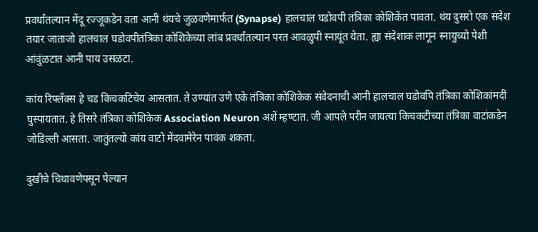प्रवर्धांतल्यान मेंदू रज्जूकडेन वता आनी थंयचे जुळवणेमार्फत (Synapse) हालचाल घडोवपी तंत्रिका कोशिकेंत पावता. थंय दुसरो एक संदेश तयार जाताजो हालचाल घडोवपीतंत्रिका कोशिकेच्या लांब प्रवर्धांतल्यान परत आवळुपी स्नायूंत येता. ह्या संदेशाक लागून स्नायुच्यो पेशी आंवुंळटात आनी पाय उसळटा.

कांय रिफ्लॅक्स हे चड किचकटिचेय आसतात. ते उण्यांत उणे एके तंत्रिका कोशिकेक संवेदनाची आनी हालचाल घडोवपि तंत्रिका कोशिकांमदीं घुस्पायतात. हे तिसरे तंत्रिका कोशिकेक Association Neuron अशें म्हण्टात. जी आपले परीन जायत्या किचकटीच्या तंत्रिका वाटांकडेन जोडिल्ली आसता. जातुंतल्यो कांय वाटो मेंदवामेरेन पावंक शकता.

दुखीचे चिथावणेपसून पेल्यान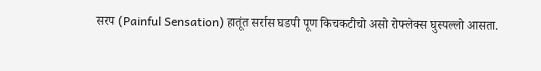सरप (Painful Sensation) हातूंत सर्रास घडपी पूण किचकटीचो असो रोफ्लेक्स घुस्पल्लो आसता.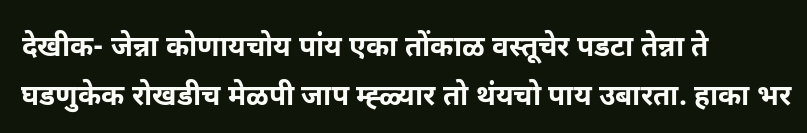देखीक- जेन्ना कोणायचोय पांय एका तोंकाळ वस्तूचेर पडटा तेन्ना ते घडणुकेक रोखडीच मेळपी जाप म्ह्ळ्यार तो थंयचो पाय उबारता. हाका भर